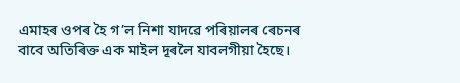এমাহৰ ওপৰ হৈ গ’ল নিশা যাদৱে পৰিয়ালৰ ৰেচনৰ বাবে অতিৰিক্ত এক মাইল দূৰলৈ যাবলগীয়া হৈছে।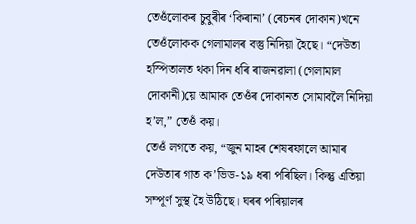তেওঁলোকৰ চুবুৰীৰ ‘কিৰানা’ (ৰেচনৰ দোকান)খনে তেওঁলোকক গেলামালৰ বস্তু নিদিয়া হৈছে। “দেউতা হস্পিতালত থকা দিন ধৰি ৰাজনৱালা (গেলামাল দোকানী)য়ে আমাক তেওঁৰ দোকানত সোমাবলৈ নিদিয়া হ’ল,” তেওঁ কয়।
তেওঁ লগতে কয়, “জুন মাহৰ শেষৰফালে আমাৰ দেউতাৰ গাত ক’ভিড-১৯ ধৰা পৰিছিল। কিন্তু এতিয়া সম্পূৰ্ণ সুস্থ হৈ উঠিছে। ঘৰৰ পৰিয়ালৰ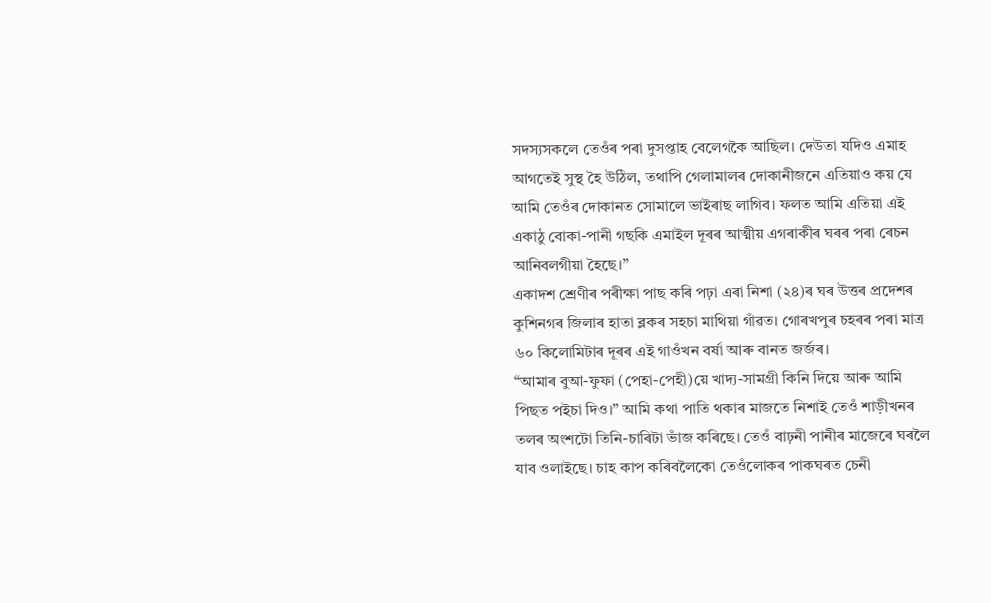সদস্যসকলে তেওঁৰ পৰা দুসপ্তাহ বেলেগকৈ আছিল। দেউতা যদিও এমাহ আগতেই সুস্থ হৈ উঠিল, তথাপি গেলামালৰ দোকানীজনে এতিয়াও কয় যে আমি তেওঁৰ দোকানত সোমালে ভাইৰাছ লাগিব। ফলত আমি এতিয়া এই একাঠু বোকা-পানী গছকি এমাইল দূৰৰ আত্মীয় এগৰাকীৰ ঘৰৰ পৰা ৰেচন আনিবলগীয়া হৈছে।”
একাদশ শ্ৰেণীৰ পৰীক্ষা পাছ কৰি পঢ়া এৰা নিশা (২৪)ৰ ঘৰ উত্তৰ প্ৰদেশৰ কুশিনগৰ জিলাৰ হাতা ব্লকৰ সহচা মাথিয়া গাঁৱত। গোৰখপুৰ চহৰৰ পৰা মাত্ৰ ৬০ কিলোমিটাৰ দূৰৰ এই গাওঁখন বৰ্ষা আৰু বানত জৰ্জৰ।
“আমাৰ বুআ-ফুফা (পেহা-পেহী)য়ে খাদ্য-সামগ্ৰী কিনি দিয়ে আৰু আমি পিছত পইচা দিও।” আমি কথা পাতি থকাৰ মাজতে নিশাই তেওঁ শাড়ীখনৰ তলৰ অংশটো তিনি-চাৰিটা ভাঁজ কৰিছে। তেওঁ বাঢ়নী পানীৰ মাজেৰে ঘৰলৈ যাব ওলাইছে। চাহ কাপ কৰিবলৈকো তেওঁলোকৰ পাকঘৰত চেনী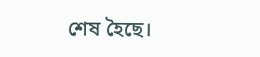শেষ হৈছে।